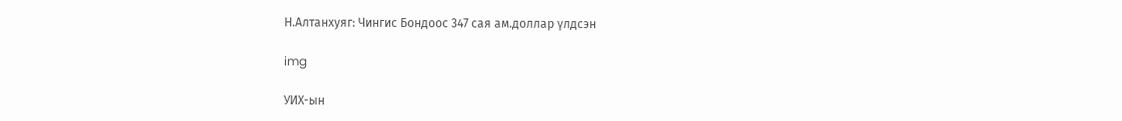Н.Алтанхуяг: Чингис Бондоос 347 сая ам.доллар үлдсэн

img

УИХ-ын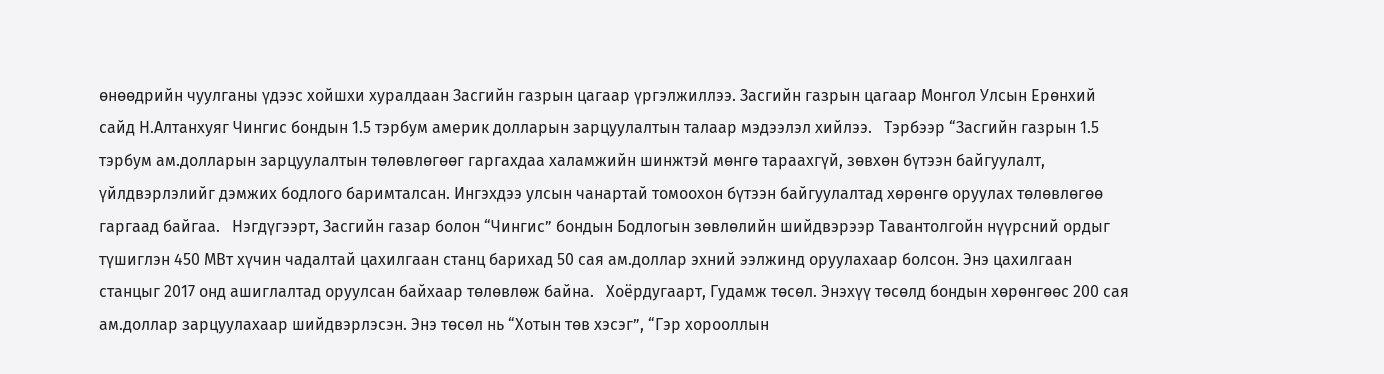өнөөдрийн чуулганы үдээс хойшхи хуралдаан Засгийн газрын цагаар үргэлжиллээ. Засгийн газрын цагаар Монгол Улсын Ерөнхий сайд Н.Алтанхуяг Чингис бондын 1.5 тэрбум америк долларын зарцуулалтын талаар мэдээлэл хийлээ.   Тэрбээр “Засгийн газрын 1.5 тэрбум ам.долларын зарцуулалтын төлөвлөгөөг гаргахдаа халамжийн шинжтэй мөнгө тараахгүй, зөвхөн бүтээн байгуулалт, үйлдвэрлэлийг дэмжих бодлого баримталсан. Ингэхдээ улсын чанартай томоохон бүтээн байгуулалтад хөрөнгө оруулах төлөвлөгөө гаргаад байгаа.   Нэгдүгээрт, Засгийн газар болон “Чингис” бондын Бодлогын зөвлөлийн шийдвэрээр Тавантолгойн нүүрсний ордыг түшиглэн 450 МВт хүчин чадалтай цахилгаан станц барихад 50 сая ам.доллар эхний ээлжинд оруулахаар болсон. Энэ цахилгаан станцыг 2017 онд ашиглалтад оруулсан байхаар төлөвлөж байна.   Хоёрдугаарт, Гудамж төсөл. Энэхүү төсөлд бондын хөрөнгөөс 200 сая ам.доллар зарцуулахаар шийдвэрлэсэн. Энэ төсөл нь “Хотын төв хэсэг”, “Гэр хорооллын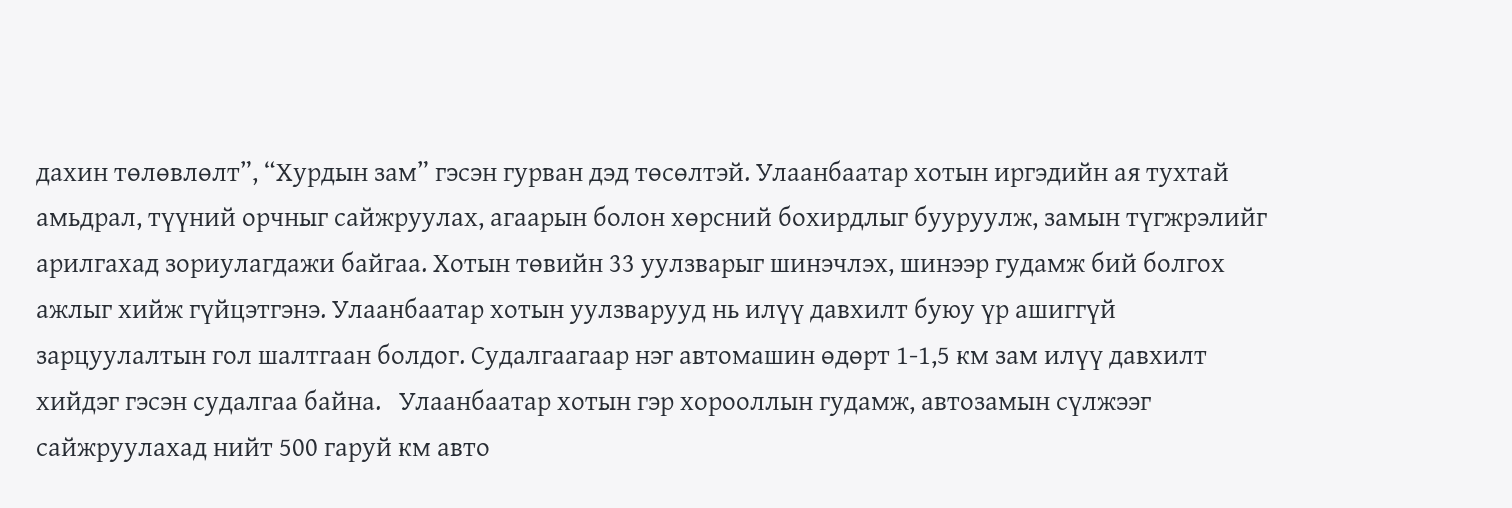дахин төлөвлөлт”, “Хурдын зам” гэсэн гурван дэд төсөлтэй. Улаанбаатар хотын иргэдийн ая тухтай амьдрал, түүний орчныг сайжруулах, агаарын болон хөрсний бохирдлыг бууруулж, замын түгжрэлийг арилгахад зориулагдажи байгаа. Хотын төвийн 33 уулзварыг шинэчлэх, шинээр гудамж бий болгох ажлыг хийж гүйцэтгэнэ. Улаанбаатар хотын уулзварууд нь илүү давхилт буюу үр ашиггүй зарцуулалтын гол шалтгаан болдог. Судалгаагаар нэг автомашин өдөрт 1-1,5 км зам илүү давхилт хийдэг гэсэн судалгаа байна.   Улаанбаатар хотын гэр хорооллын гудамж, автозамын сүлжээг сайжруулахад нийт 500 гаруй км авто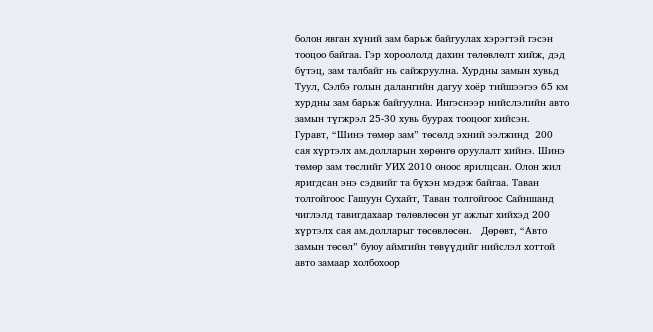болон явган хүний зам барьж байгуулах хэрэгтэй гэсэн тооцоо байгаа. Гэр хороололд дахин төлөвлөлт хийж, дэд бүтэц, зам талбайг нь сайжруулна. Хурдны замын хувьд Туул, Сэлбэ голын далангийн дагуу хоёр тийшээгээ 65 км хурдны зам барьж байгуулна. Ингэснээр нийслэлийн авто замын түгжрэл 25-30 хувь буурах тооцоог хийсэн.   Гуравт, “Шинэ төмөр зам” төсөлд эхний ээлжинд  200 сая хүртэлх ам.долларын хөрөнгө оруулалт хийнэ. Шинэ төмөр зам төслийг УИХ 2010 оноос ярилцсан. Олон жил яригдсан энэ сэдвийг та бүхэн мэдэж байгаа. Таван толгойгоос Гашуун Сухайт, Таван толгойгоос Сайншанд чиглэлд тавигдахаар төлөвлөсөн уг ажлыг хийхэд 200 хүртэлх сая ам.долларыг төсөвлөсөн.   Дөрөвт, “Авто замын төсөл” буюу аймгийн төвүүдийг нийслэл хоттой авто замаар холбохоор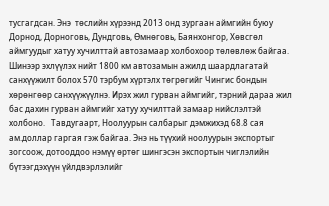тусгагдсан. Энэ  төслийн хүрээнд 2013 онд зургаан аймгийн буюу Дорнод, Дорноговь, Дундговь, Өмнөговь, Баянхонгор, Хөвсгөл аймгуудыг хатуу хучилттай автозамаар холбохоор төлөвлөж байгаа. Шинээр эхлүүлэх нийт 1800 км автозамын ажилд шаардлагатай санхүүжилт болох 570 тэрбум хүртэлх төгрөгийг Чингис бондын хөрөнгөөр санхүүжүүлнэ. Ирэх жил гурван аймгийг, тэрний дараа жил бас дахин гурван аймгийг хатуу хучилттай замаар нийслэлтэй холбоно.   Тавдугаарт, Ноолуурын салбарыг дэмжихэд 68.8 сая ам.доллар гаргая гэж байгаа. Энэ нь түүхий ноолуурын экспортыг зогсоож, дотооддоо нэмүү өртөг шингэсэн экспортын чиглэлийн бүтээгдэхүүн үйлдвэрлэлийг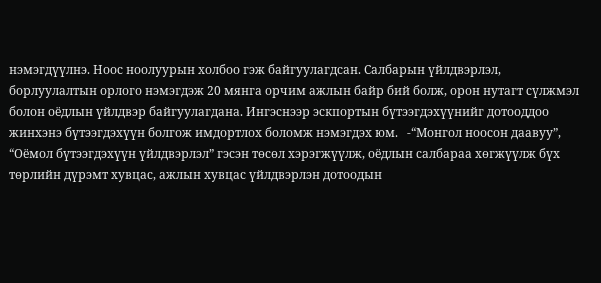нэмэгдүүлнэ. Ноос ноолуурын холбоо гэж байгуулагдсан. Салбарын үйлдвэрлэл, борлуулалтын орлого нэмэгдэж 20 мянга орчим ажлын байр бий болж, орон нутагт сүлжмэл болон оёдлын үйлдвэр байгуулагдана. Ингэснээр эскпортын бүтээгдэхүүнийг дотооддоо жинхэнэ бүтээгдэхүүн болгож имдортлох боломж нэмэгдэх юм.   -“Монгол ноосон даавуу”, “Оёмол бүтээгдэхүүн үйлдвэрлэл” гэсэн төсөл хэрэгжүүлж, оёдлын салбараа хөгжүүлж бүх төрлийн дүрэмт хувцас, ажлын хувцас үйлдвэрлэн дотоодын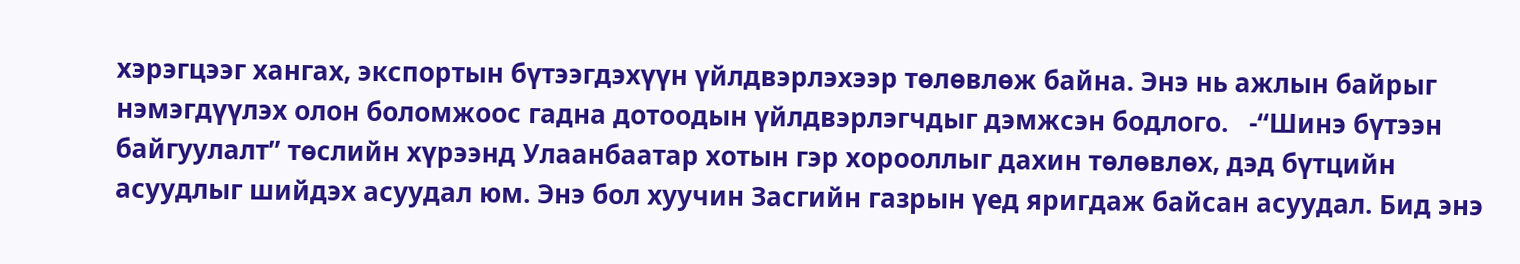хэрэгцээг хангах, экспортын бүтээгдэхүүн үйлдвэрлэхээр төлөвлөж байна. Энэ нь ажлын байрыг нэмэгдүүлэх олон боломжоос гадна дотоодын үйлдвэрлэгчдыг дэмжсэн бодлого.   -“Шинэ бүтээн байгуулалт” төслийн хүрээнд Улаанбаатар хотын гэр хорооллыг дахин төлөвлөх, дэд бүтцийн асуудлыг шийдэх асуудал юм. Энэ бол хуучин Засгийн газрын үед яригдаж байсан асуудал. Бид энэ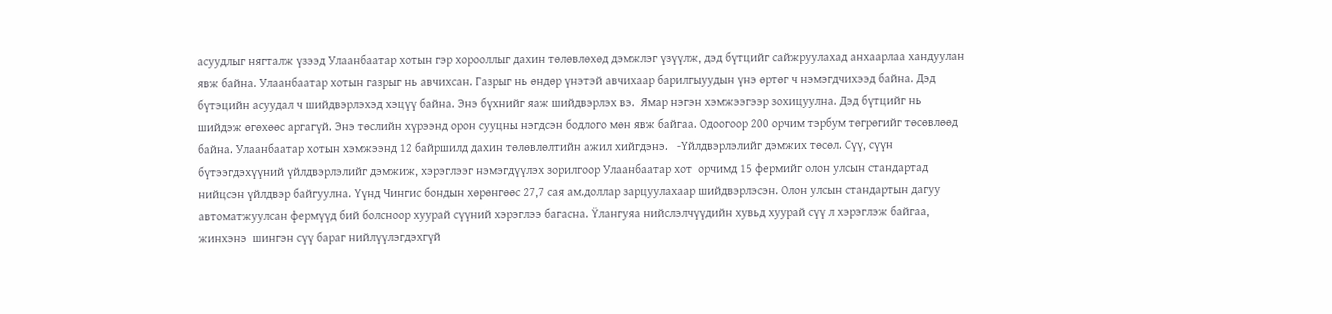асуудлыг нягталж үзээд Улаанбаатар хотын гэр хорооллыг дахин төлөвлөхөд дэмжлэг үзүүлж, дэд бүтцийг сайжруулахад анхаарлаа хандуулан явж байна. Улаанбаатар хотын газрыг нь авчихсан. Газрыг нь өндөр үнэтэй авчихаар барилгыуудын үнэ өртөг ч нэмэгдчихээд байна. Дэд бүтэцийн асуудал ч шийдвэрлэхэд хэцүү байна. Энэ бүхнийг яаж шийдвэрлэх вэ.  Ямар нэгэн хэмжээгээр зохицуулна. Дэд бүтцийг нь шийдэж өгөхөөс аргагүй. Энэ төслийн хүрээнд орон сууцны нэгдсэн бодлого мөн явж байгаа. Одоогоор 200 орчим тэрбум төгрөгийг төсөвлөөд байна. Улаанбаатар хотын хэмжээнд 12 байршилд дахин төлөвлөлтийн ажил хийгдэнэ.   -Үйлдвэрлэлийг дэмжих төсөл. Сүү, сүүн бүтээгдэхүүний үйлдвэрлэлийг дэмжиж, хэрэглээг нэмэгдүүлэх зорилгоор Улаанбаатар хот  орчимд 15 фермийг олон улсын стандартад нийцсэн үйлдвэр байгуулна. Үүнд Чингис бондын хөрөнгөөс 27,7 сая ам.доллар зарцуулахаар шийдвэрлэсэн. Олон улсын стандартын дагуу автоматжуулсан фермүүд бий болсноор хуурай сүүний хэрэглээ багасна. Ÿлангуяа нийслэлчүүдийн хувьд хуурай сүү л хэрэглэж байгаа, жинхэнэ  шингэн сүү бараг нийлүүлэгдэхгүй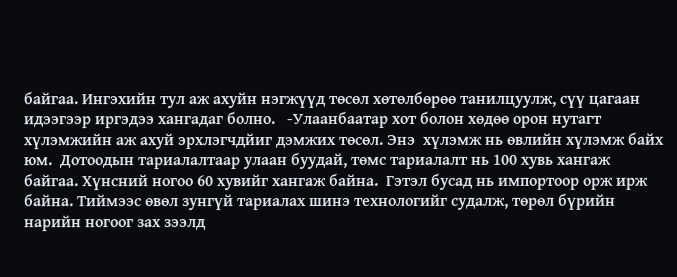байгаа. Ингэхийн тул аж ахуйн нэгжүүд төсөл хөтөлбөрөө танилцуулж, сүү цагаан идээгээр иргэдээ хангадаг болно.   -Улаанбаатар хот болон хөдөө орон нутагт хүлэмжийн аж ахуй эрхлэгчдйиг дэмжих төсөл. Энэ  хүлэмж нь өвлийн хүлэмж байх юм.  Дотоодын тариалалтаар улаан буудай, төмс тариалалт нь 100 хувь хангаж байгаа. Хүнсний ногоо 60 хувийг хангаж байна.  Гэтэл бусад нь импортоор орж ирж байна. Тиймээс өвөл зунгүй тариалах шинэ технологийг судалж, төрөл бүрийн нарийн ногоог зах зээлд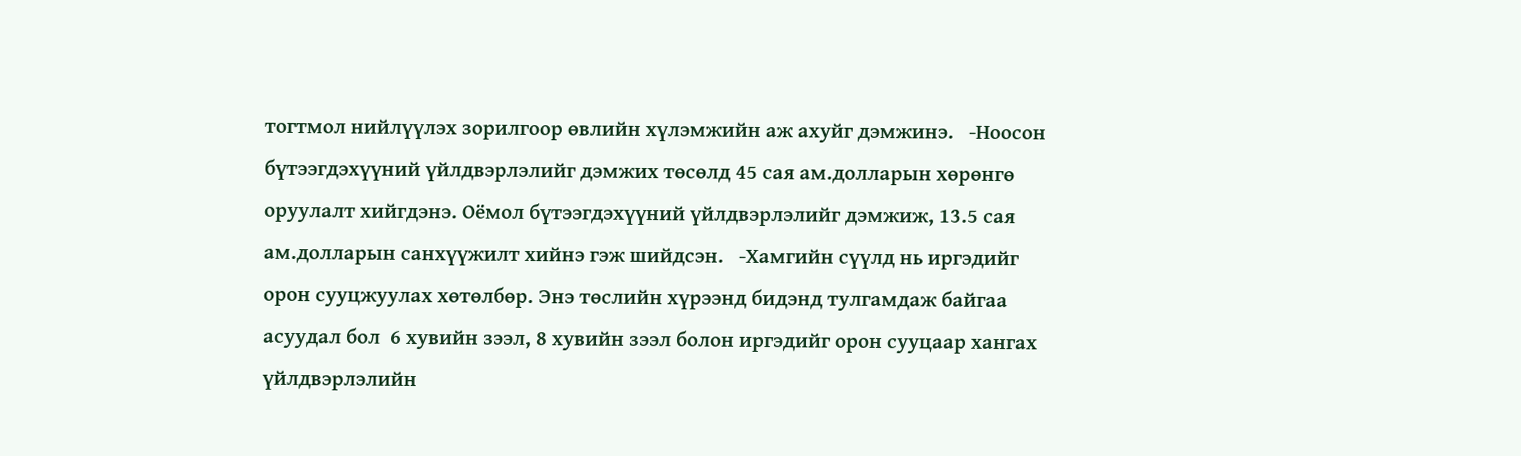тогтмол нийлүүлэх зорилгоор өвлийн хүлэмжийн аж ахуйг дэмжинэ.   -Ноосон бүтээгдэхүүний үйлдвэрлэлийг дэмжих төсөлд 45 сая ам.долларын хөрөнгө оруулалт хийгдэнэ. Оёмол бүтээгдэхүүний үйлдвэрлэлийг дэмжиж, 13.5 сая ам.долларын санхүүжилт хийнэ гэж шийдсэн.   -Хамгийн сүүлд нь иргэдийг орон сууцжуулах хөтөлбөр. Энэ төслийн хүрээнд бидэнд тулгамдаж байгаа асуудал бол  6 хувийн зээл, 8 хувийн зээл болон иргэдийг орон сууцаар хангах үйлдвэрлэлийн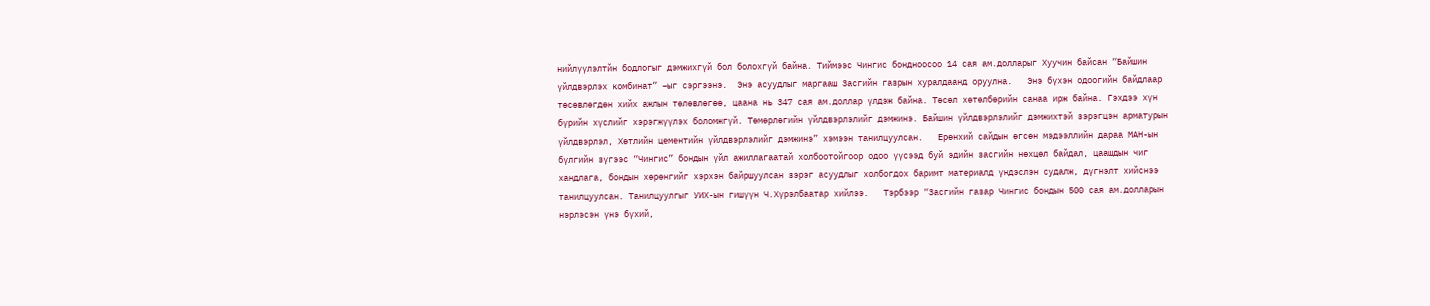нийлүүлэлтйн бодлогыг дэмжихгүй бол болохгүй байна. Тиймээс Чингис бондноосоо 14 сая ам.долларыг Хуучин байсан “Байшин үйлдвэрлэх комбинат” –ыг сэргээнэ.  Энэ асуудлыг маргааш Засгийн газрын хуралдаанд оруулна.   Энэ бүхэн одоогийн байдлаар төсөвлөгдөн хийх ажлын төлөвлөгөө, цаана нь 347 сая ам.доллар үлдэж байна. Төсөл хөтөлбөрийн санаа ирж байна. Гэхдээ хүн бүрийн хүслийг хэрэгжүүлэх боломжгүй. Төмөрлөгийн үйлдвэрлэлийг дэмжинэ. Байшин үйлдвэрлэлийг дэмжихтэй зэрэгцэн арматурын үйлдвэрлэл, Хөтлийн цементийн үйлдвэрлэлийг дэмжинэ” хэмээн танилцуулсан.   Ерөнхий сайдын өгсөн мэдээллийн дараа МАН-ын бүлгийн зүгээс “Чингис” бондын үйл ажиллагаатай холбоотойгоор одоо үүсээд буй эдийн засгийн нөхцөл байдал, цаашдын чиг хандлага, бондын хөрөнгийг хэрхэн байршуулсан зэрэг асуудлыг холбогдох баримт материалд үндэслэн судалж, дүгнэлт хийснээ танилцуулсан. Танилцуулгыг УИХ-ын гишүүн Ч.Хүрэлбаатар хийлээ.   Тэрбээр “Засгийн газар Чингис бондын 500 сая ам.долларын нэрлэсэн үнэ бүхий,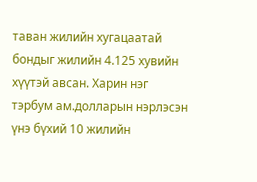таван жилийн хугацаатай бондыг жилийн 4.125 хувийн хүүтэй авсан. Харин нэг тэрбум ам.долларын нэрлэсэн үнэ бүхий 10 жилийн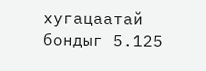хугацаатай бондыг 5.125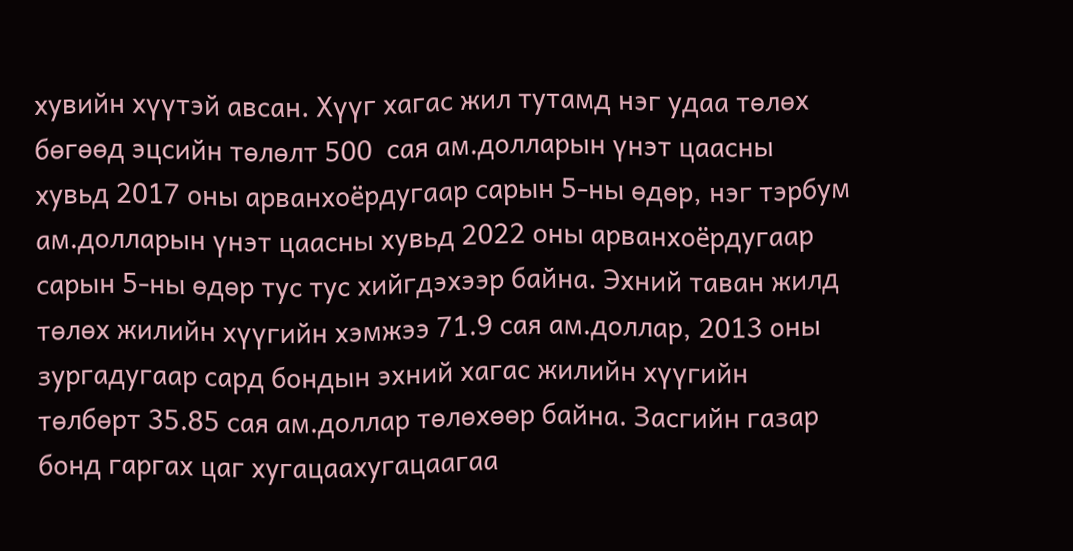хувийн хүүтэй авсан. Хүүг хагас жил тутамд нэг удаа төлөх бөгөөд эцсийн төлөлт 500  сая ам.долларын үнэт цаасны хувьд 2017 оны арванхоёрдугаар сарын 5-ны өдөр, нэг тэрбум ам.долларын үнэт цаасны хувьд 2022 оны арванхоёрдугаар сарын 5-ны өдөр тус тус хийгдэхээр байна. Эхний таван жилд төлөх жилийн хүүгийн хэмжээ 71.9 сая ам.доллар, 2013 оны зургадугаар сард бондын эхний хагас жилийн хүүгийн төлбөрт 35.85 сая ам.доллар төлөхөөр байна. Засгийн газар бонд гаргах цаг хугацаахугацаагаа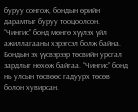буруу сонгож, бондын өрийн дарамтыг буруу тооцоолсон.   “Чингис” бонд мөнгө хүүлэх үйл ажиллагааны хэрэгсэл болж байна. Бондын эх үүсвэрээр төсвийн урсгал зардлыг нөхөж байгаа. “Чингис” бонд нь улсын төсвөөс гадуурх төсөв болон хувирсан.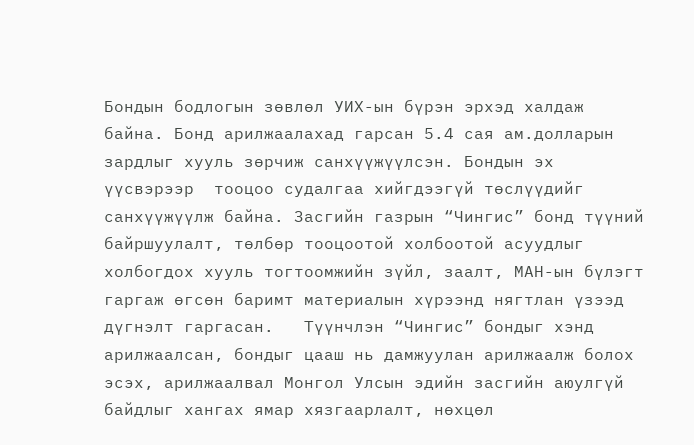Бондын бодлогын зөвлөл УИХ-ын бүрэн эрхэд халдаж байна. Бонд арилжаалахад гарсан 5.4 сая ам.долларын зардлыг хууль зөрчиж санхүүжүүлсэн. Бондын эх үүсвэрээр  тооцоо судалгаа хийгдээгүй төслүүдийг санхүүжүүлж байна. Засгийн газрын “Чингис” бонд түүний байршуулалт, төлбөр тооцоотой холбоотой асуудлыг холбогдох хууль тогтоомжийн зүйл, заалт, МАН-ын бүлэгт гаргаж өгсөн баримт материалын хүрээнд нягтлан үзээд дүгнэлт гаргасан.   Түүнчлэн “Чингис” бондыг хэнд арилжаалсан, бондыг цааш нь дамжуулан арилжаалж болох эсэх, арилжаалвал Монгол Улсын эдийн засгийн аюулгүй байдлыг хангах ямар хязгаарлалт, нөхцөл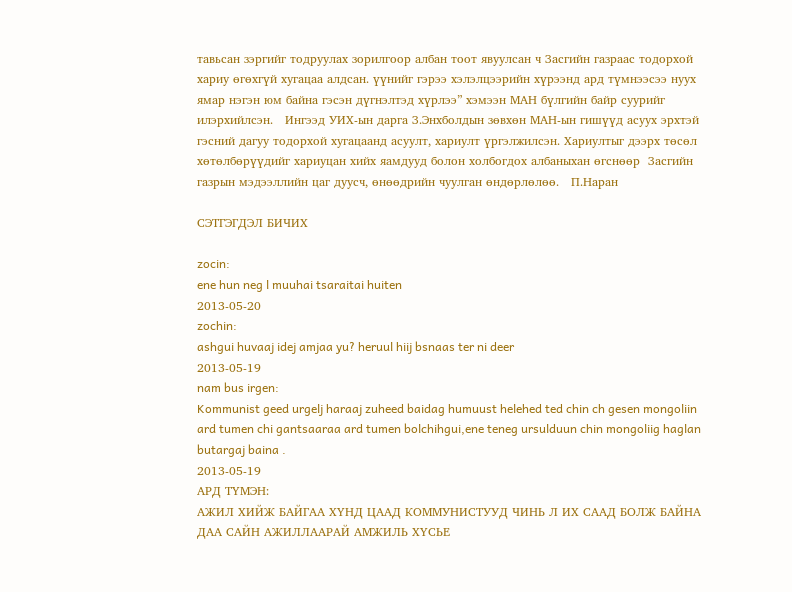тавьсан зэргийг тодруулах зорилгоор албан тоот явуулсан ч Засгийн газраас тодорхой хариу өгөхгүй хугацаа алдсан. үүнийг гэрээ хэлэлцээрийн хүрээнд ард түмнээсээ нуух ямар нэгэн юм байна гэсэн дүгнэлтэд хүрлээ” хэмээн МАН бүлгийн байр суурийг илэрхийлсэн.   Ингээд УИХ-ын дарга З.Энхболдын зөвхөн МАН-ын гишүүд асуух эрхтэй гэсний дагуу тодорхой хугацаанд асуулт, хариулт үргэлжилсэн. Хариултыг дээрх төсөл хөтөлбөрүүдийг хариуцан хийх яамдууд болон холбогдох албаныхан өгснөөр  Засгийн газрын мэдээллийн цаг дуусч, өнөөдрийн чуулган өндөрлөлөө.   П.Наран

СЭТГЭГДЭЛ БИЧИХ

zocin:
ene hun neg l muuhai tsaraitai huiten
2013-05-20
zochin:
ashgui huvaaj idej amjaa yu? heruul hiij bsnaas ter ni deer
2013-05-19
nam bus irgen:
Kommunist geed urgelj haraaj zuheed baidag humuust helehed ted chin ch gesen mongoliin ard tumen chi gantsaaraa ard tumen bolchihgui,ene teneg ursulduun chin mongoliig haglan butargaj baina .
2013-05-19
АРД ТҮМЭН:
АЖИЛ ХИЙЖ БАЙГАА ХҮНД ЦААД КОММУНИСТУУД ЧИНЬ Л ИХ СААД БОЛЖ БАЙНА ДАА САЙН АЖИЛЛААРАЙ АМЖИЛЬ ХҮСЬЕ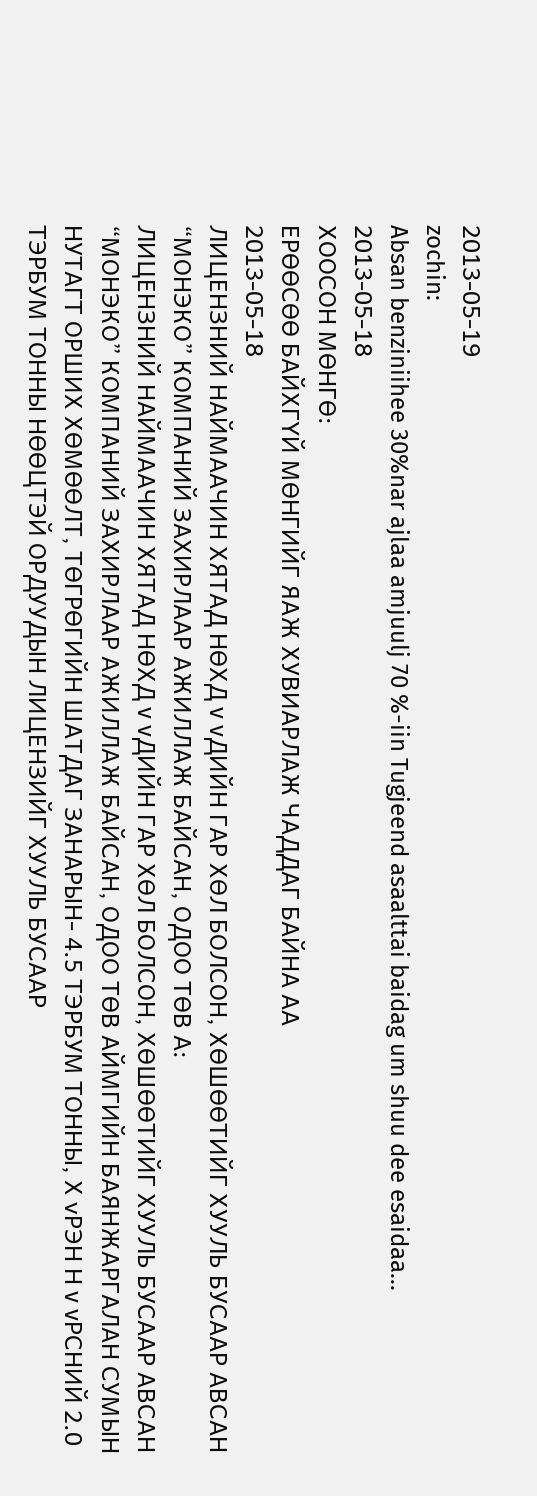2013-05-19
zochin:
Absan benziniihee 30%nar ajlaa amjuulj 70 %-iin Tugjeend asaalttai baidag um shuu dee esaidaa...
2013-05-18
ХООСОН МӨНГӨ:
ЕРӨӨСӨӨ БАЙХГҮЙ МӨНГИЙГ ЯАЖ ХУВИАРЛАЖ ЧАДДАГ БАЙНА АА
2013-05-18
ЛИЦЕНЗНИЙ НАЙМААЧИН ХЯТАД НӨХД v vДИЙН ГАР ХӨЛ БОЛСОН, ХӨШӨӨТИЙГ ХУУЛЬ БУСААР АВСАН “МОНЭКО” КОМПАНИЙ ЗАХИРЛААР АЖИЛЛАЖ БАЙСАН, ОДОО ТӨВ А:
ЛИЦЕНЗНИЙ НАЙМААЧИН ХЯТАД НӨХД v vДИЙН ГАР ХӨЛ БОЛСОН, ХӨШӨӨТИЙГ ХУУЛЬ БУСААР АВСАН “МОНЭКО” КОМПАНИЙ ЗАХИРЛААР АЖИЛЛАЖ БАЙСАН, ОДОО ТӨВ АЙМГИЙН БАЯНЖАРГАЛАН СУМЫН НУТАГТ ОРШИХ ХӨМӨӨЛТ, ТӨГРӨГИЙН ШАТДАГ ЗАНАРЫН- 4.5 ТЭРБУМ ТОННЫ, Х vРЭН Н v vРСНИЙ 2.0 ТЭРБУМ ТОННЫ НӨӨЦТЭЙ ОРДУУДЫН ЛИЦЕНЗИЙГ ХУУЛЬ БУСААР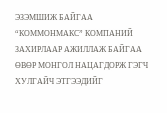ЭЗЭМШИЖ БАЙГАА “КОММОНМАКС” КОМПАНИЙ ЗАХИРЛААР АЖИЛЛАЖ БАЙГАА ӨВӨР МОНГОЛ НАЦАГДОРЖ ГЭГЧ ХУЛГАЙЧ ЭТГЭЭДИЙГ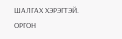ШАЛГАХ ХЭРЭГТЭЙ. ОРГОН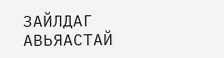ЗАЙЛДАГ АВЬЯАСТАЙ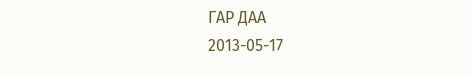ГАР ДАА
2013-05-17